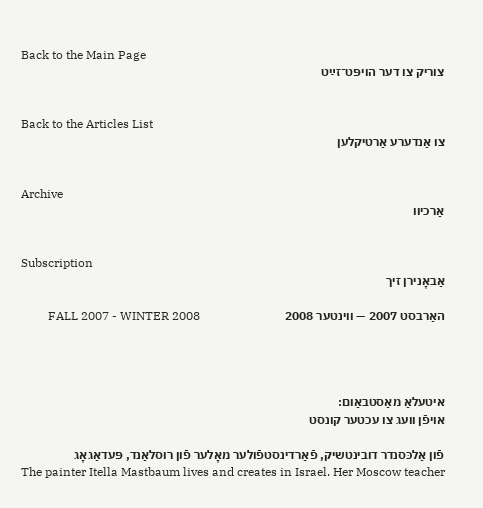Back to the Main Page
צוריק צו דער הויפּט־זײַט


Back to the Articles List
צו אַנדערע אַרטיקלען


Archive
אַרכיוו


Subscription
אַבאָנירן זיך

האַרבסט 2007 — ווינטער 2008                              FALL 2007 - WINTER 2008




איטעלאַ מאַסטבאַום:
אויפֿן וועג צו עכטער קונסט

פֿון אַלכּסנדר דובינטשיק, פֿאַרדינסטפֿולער מאָלער פֿון רוסלאַנד, פּעדאַגאָג
The painter Itella Mastbaum lives and creates in Israel. Her Moscow teacher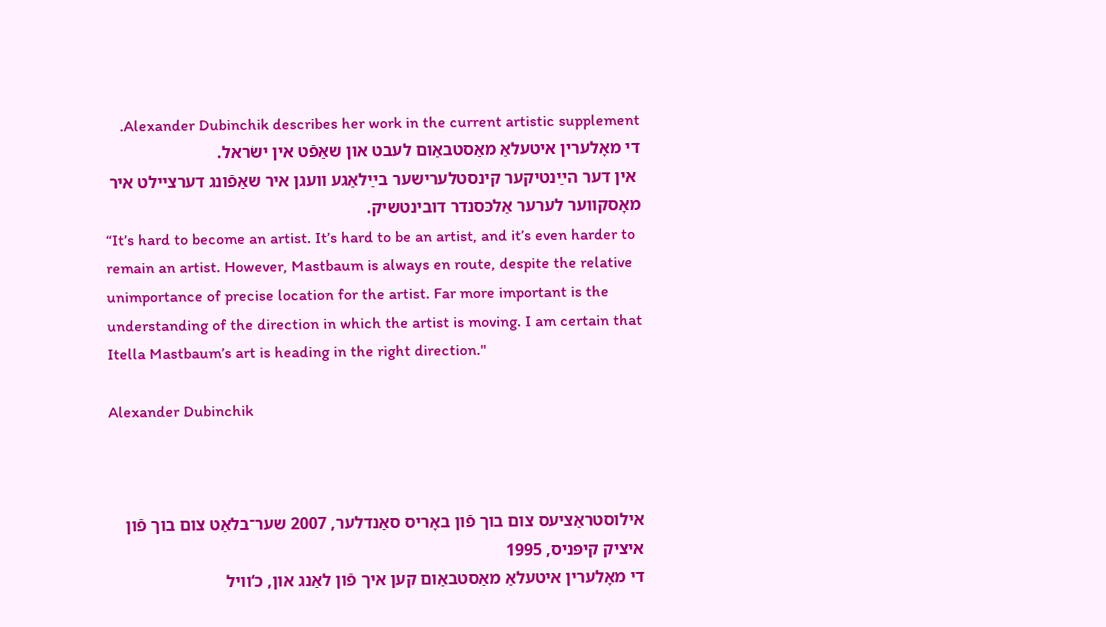Alexander Dubinchik describes her work in the current artistic supplement. די מאָלערין איטעלאַ מאַסטבאַום לעבט און שאַפֿט אין ישׂראל.
 אין דער הײַנטיקער קינסטלערישער בײַלאַגע וועגן איר שאַפֿונג דערציילט איר מאָסקווער לערער אַלכּסנדר דובינטשיק.
“It’s hard to become an artist. It’s hard to be an artist, and it’s even harder to remain an artist. However, Mastbaum is always en route, despite the relative unimportance of precise location for the artist. Far more important is the understanding of the direction in which the artist is moving. I am certain that Itella Mastbaum’s art is heading in the right direction."

Alexander Dubinchik



אילוסטראַציעס צום בוך פֿון באָריס סאַנדלער, 2007 שער־בלאַט צום בוך פֿון איציק קיפּניס, 1995
די מאָלערין איטעלאַ מאַסטבאַום קען איך פֿון לאַנג און, כ‘וויל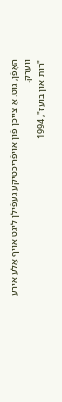האָפֿן, גוט. אַ צייכן פֿון אויפֿריכטיקע געפֿילן ליגט אויף אַלע אירע ווערק.
"רות און בועז", 1994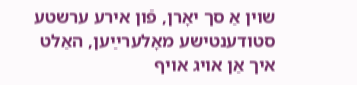שוין אַ סך יאָרן, פֿון אירע ערשטע סטודענטישע מאָלערײַען, האַלט איך אַן אויג אויף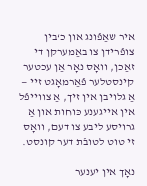איר שאַפֿונג און כ‘בין צופֿרידן צו באַמערקן די זאַכן, וואָס נאָר אַן עכטער קינסטלער פֿאַרמאָגט זיי — אַ גלויבן אין זיך, אַ צווייפֿל אין אייגענע כּוחות און אַ גרויסע ליבע צו דעם, וואָס זי טוט לטובֿת דער קונסט.

נאָך אין יענער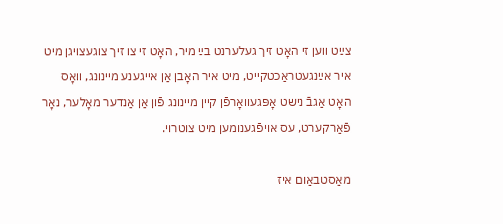צײַט ווען זי האָט זיך געלערנט בײַ מיר, האָט זי צו זיך צוגעצויגן מיט איר אײַנגעטראַכטקייט, מיט איר האָבן אַן אייגענע מיינונג, וואָס האָט אַגבֿ נישט אָפּגעוואָרפֿן קיין מיינונג פֿון אַן אַנדער מאָלער, נאָר פֿאַרקערט, עס אויפֿגענומען מיט צוטרוי.

מאַסטבאַום איז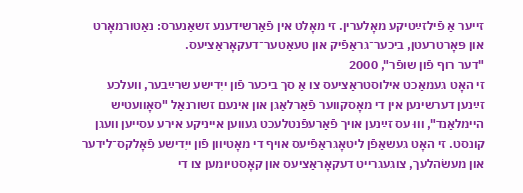זייער אַ פֿילזײַטיקע מאָלערין. זי מאָלט אין פֿאַרשידענע זשאַנערס: נאַטורמאָרט און פּאָרטרעטן, ביכער־גראַפֿיק און טעאַטער־דעקאָראַציעס.
"דער רוף פֿון שופֿר", 2000
זי האָט געמאַכט אילוסטראַציעס צו אַ סך ביכער פֿון ייִדישע שרײַבער, וועלכע זײַנען דערשינען אין די מאָסקווער פֿאַרלאַגן און אינעם זשורנאַל "סאָוועטיש היימלאַנד", וווּ עס זײַנען אויך פֿאַרעפֿנטלעכט געווען אייניקע אירע עסייען וועגן קונסט. זי האָט געשאַפֿן ליטאָגראַפֿיעס אויף די מאָטיוון פֿון ייִדישע פֿאָלקס־לידער און מעשׂהלעך, צוגעגרייט דעקאָראַציעס און קאָסטיומען צו די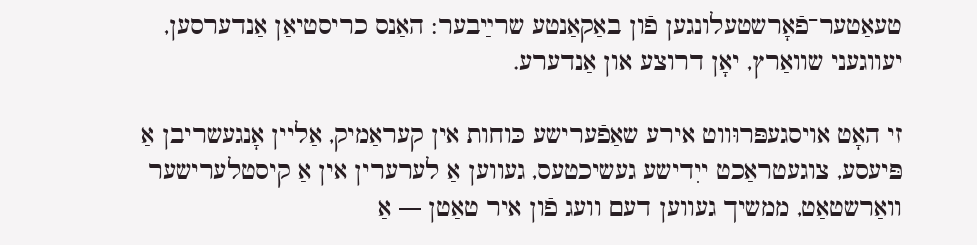טעאַטער־פֿאָרשטעלונגען פֿון באַקאַנטע שרײַבער: האַנס כריסטיאַן אַנדערסען, יעווגעני שוואַרץ, יאָן דרוצע און אַנדערע.

זי האָט אויסגעפּרוּווט אירע שאַפֿערישע כּוחות אין קעראַמיק, אַליין אָנגעשריבן אַ פּיעסע, צוגעטראַכט ייִדישע געשיכטעס, געווען אַ לערערין אין אַ קיסטלערישער וואַרשטאַט, ממשיך געווען דעם וועג פֿון איר טאַטן — אַ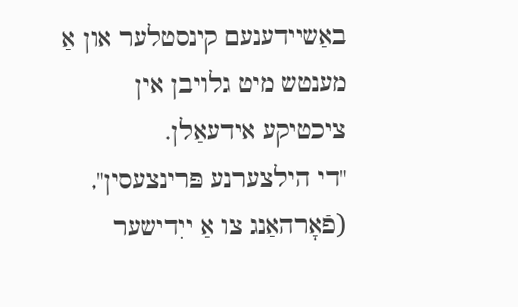באַשיידענעם קינסטלער און אַ מענטש מיט גלויבן אין ציכטיקע אידעאַלן.
"די הילצערנע פּרינצעסין", (פֿאָרהאַנג צו אַ ייִדישער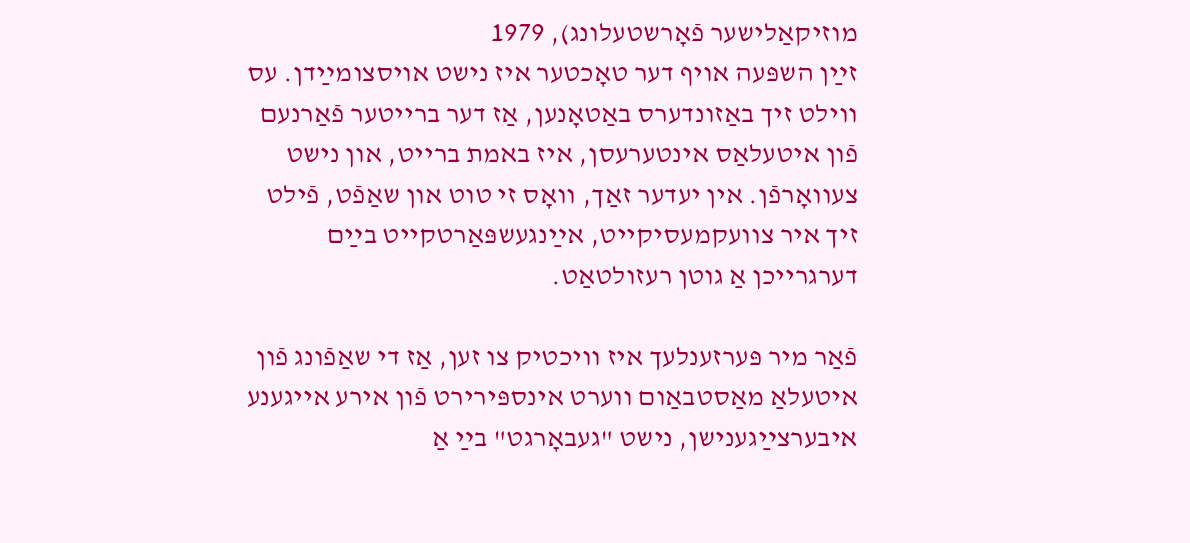מוזיקאַלישער פֿאָרשטעלונג), 1979
זײַן השפּעה אויף דער טאָכטער איז נישט אויסצומײַדן. עס ווילט זיך באַזונדערס באַטאָנען, אַז דער ברייטער פֿאַרנעם פֿון איטעלאַס אינטערעסן, איז באמת ברייט, און נישט צעוואָרפֿן. אין יעדער זאַך, וואָס זי טוט און שאַפֿט, פֿילט זיך איר צוועקמעסיקייט, אײַנגעשפּאַרטקייט בײַם דערגרייכן אַ גוטן רעזולטאַט.

פֿאַר מיר פּערזענלעך איז וויכטיק צו זען, אַז די שאַפֿונג פֿון איטעלאַ מאַסטבאַום ווערט אינספּירירט פֿון אירע אייגענע איבערצײַגענישן, נישט "געבאָרגט" בײַ אַ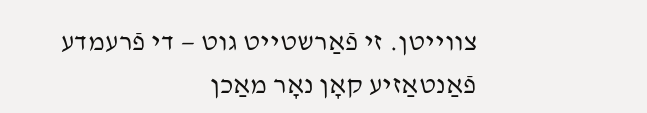צווייטן. זי פֿאַרשטייט גוט — די פֿרעמדע פֿאַנטאַזיע קאָן נאָר מאַכן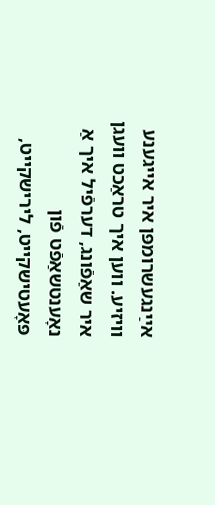אײַנגעשרומפּן איר אייגענע וויזיע. ווען איך טראַכט וועגן איר שאַפֿונג, דערפֿיל איך אַ נאָענטשאַפֿט פֿון פּאָעטישקייט, לירישקייט,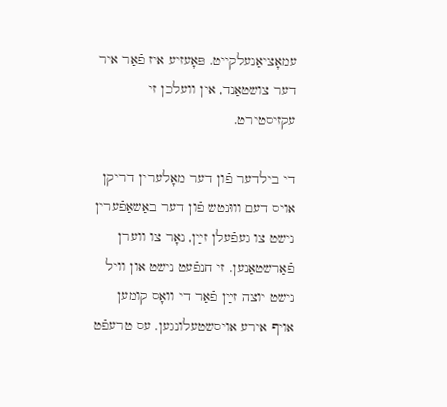עמאָציאַנעלקייט. פּאָעזיע איז פֿאַר איר דער צושטאַנד, אין וועלכן זי עקזיסטירט.

די בילדער פֿון דער מאָלערין דריקן אויס דעם וווּנטש פֿון דער באַשאַפֿערין נישט צו געפֿעלן זײַן, נאָר צו ווערן פֿאַרשטאַנען. זי חנפֿעט נישט און וויל נישט יוצה זײַן פֿאַר די וואָס קומען אויף אירע אויסשטעלונגען. עס טרעפֿט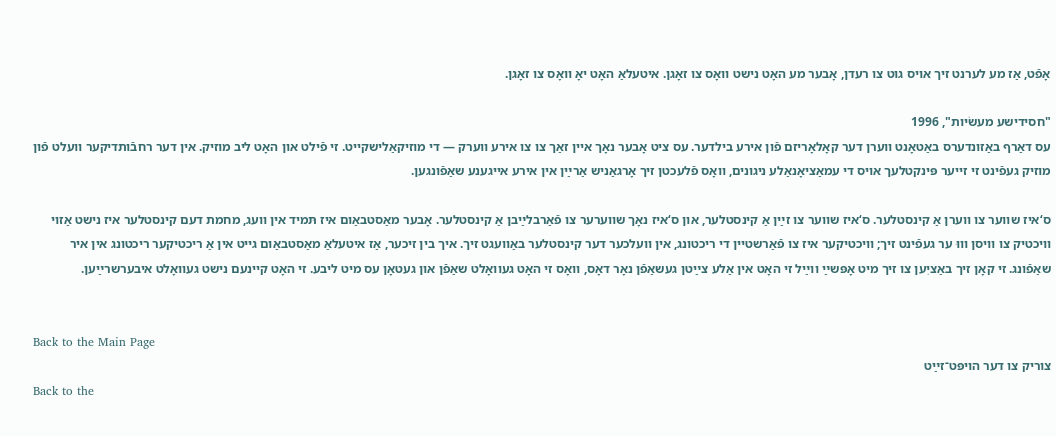אָפֿט, אַז מע לערנט זיך אויס גוט צו רעדן, אָבער מע האָט נישט וואָס צו זאָגן. איטעלאַ האָט יאָ וואָס צו זאָגן.

"חסידישע מעשׂיות", 1996
עס דאַרף באַזונדערס באַטאָנט ווערן דער קאָלאָריזם פֿון אירע בילדער. עס ציט אָבער נאָך איין זאַך צו צו אירע ווערק — די מוזיקאַלישקייט. זי פֿילט און האָט ליב מוזיק. אין דער רחבֿותדיקער וועלט פֿון מוזיק געפֿינט זי זייער פּינקטלעך אויס די עמאַציאָנאַלע ניגונים, וואָס פֿלעכטן זיך אָרגאַניש אַרײַן אין אירע אייגענע שאַפֿונגען.

ס‘איז שווער צו ווערן אַ קינסטלער. ס‘איז שווער צו זײַן אַ קינסטלער, און ס‘איז נאָך שווערער צו פֿאַרבלײַבן אַ קינסטלער. אָבער מאַסטבאַום איז תּמיד אין וועג, מחמת דעם קינסטלער איז נישט אַזוי וויכטיק צו וויסן וווּ ער געפֿינט זיך; וויכטיקער איז צו פֿאַרשטיין די ריכטונג, אין וועלכער דער קינסטלער באַוועגט זיך. איך בין זיכער, אַז איטעלאַ מאַסטבאַום גייט אין אַ ריכטיקער ריכטונג אין איר שאַפֿונג. זי קאָן זיך באַציִען צו זיך מיט אָפּשײַ ווײַל זי האָט אין אַלע צײַטן געשאַפֿן נאָר דאָס, וואָס זי האָט געוואָלט שאַפֿן און געטאָן עס מיט ליבע. זי האָט קיינעם נישט געוואָלט איבערשרײַען.


Back to the Main Page
צוריק צו דער הויפּט־זײַט
Back to the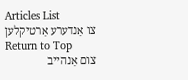Articles List
צו אַנדערע אַרטיקלען
Return to Top
צום אַנהייב